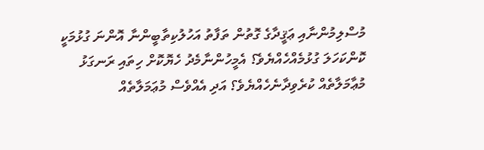މުސްލިމުންނާއި ޢަޤީދާގެ ގޮތުން ތަފާތު އަހުލުކިތާބީންނާ އޮންނަ ގުޅުމަކީ ކޮންކަހަލަ ގުޅުމެއްހެއްޔެވެ؟ އެމީހުންނާމެދު ހެޔޮކޮށް ހިތައި ރަނގަޅު މުޢާމަލާތެއް ކުރެވިދާނެހެއްޔެވެ؟ އަދި އެއްވެސް މުޢަމަލާތެއް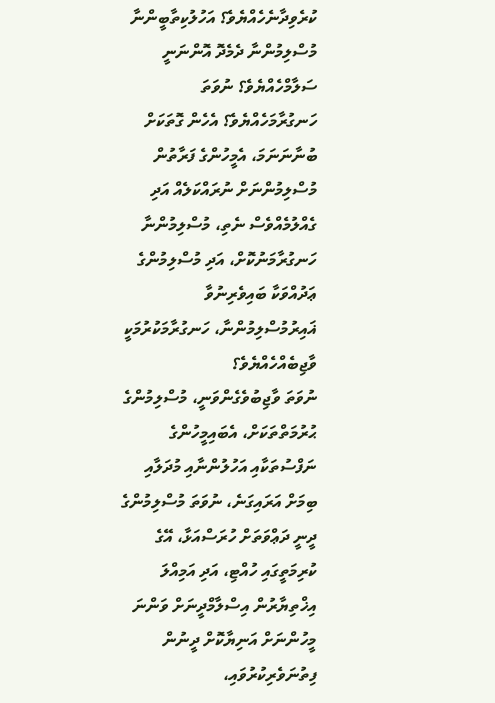ކުރެވިދާނެހެއްޔެވެ؟ އަހުލުކިތާބީންނާ މުސްލިމުންނާ ދެމެދޮ އޮންނަނީ ސަލާމްހެއްޔެވެ؟ ނުވަތަ ހަނގުރާމަހެއްޔެވެ؟ އެހެން ގޮތަކަށް ބުނާނަނަމަ، އެމީހުންގެ ފަރާތުން މުސްލިމުންނަށް ނުރައްކަލެއް އަދި ގެއްލުމެއްވެސް ނެތި، މުސްލިމުންނާ ހަނގުރާމަނުކޮށް، އަދި މުސްލިމުންގެ ޢަދުއްވަކާ ބައިވެރިނުވާ ޣައިރުމުސްލިމުންނާ، ހަނގުރާމަކުރުމަކީ ވާޖިބެއްހެއްޔެވެ؟
ނުވަތަ ވާޖިބުވެގެންވަނީ، މުސްލިމުންގެ ޙުރުމަތްތަކަށް، އެބައިމީހުންގެ ނަފްސުތަކާއި އަހުލުންނާއި މުދަލާއި ބިމަށް އަރައިގަނެ، ނުވަތަ މުސްލިމުންގެ ދީނީ ދަޢްވަތަށް ހުރަސްއަޅާ، އޭގެ ކުރިމަތީގައި ހުއްޓި، އަދި އަމިއްލަ އިޚްތިޔާރުން އިސްލާމްދީނަށް ވަންނަ މީހުންނަށް އަނިޔާކޮށް ދީނުން ފިތުނަވެރިކުރުވައި،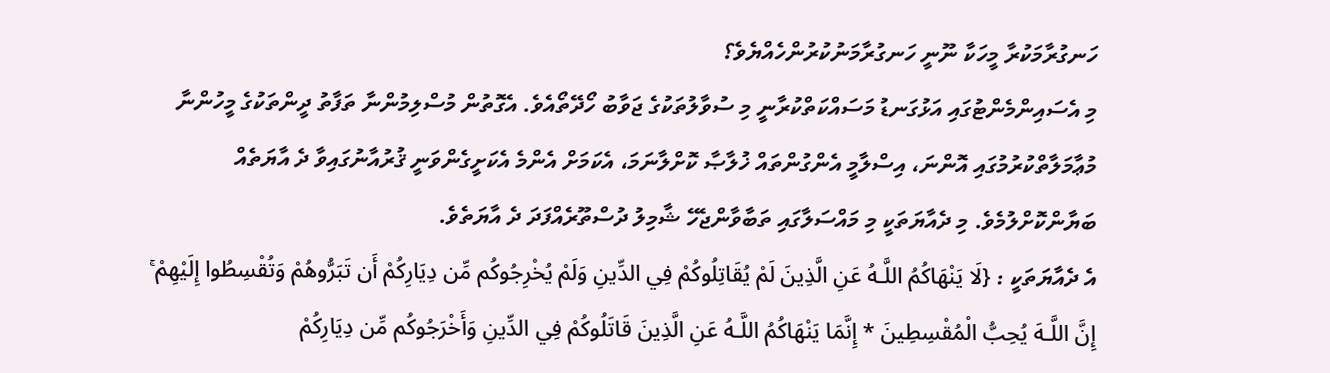ހަނގުރާމަކުރާ މީހަކާ ނޫނީ ހަނގުރާމަނުކުރުންހެއްޔެވެ؟
މި އެސައިންމެންޓުގައި އަޅުގަނޑު މަސައްކަތްކުރާނީ މި ސުވާލުތަކުގެ ޖަވާބު ހޯދޭތޯއެވެ. އެގޮތުން މުސްލިމުންނާ ތަފާތު ދީންތަކުގެ މީހުންނާ މުޢާމަލާތްކުރުމުގައި އޮންނަ، އިސްލާމީ އެންގުންތައް ޚުލާޞާ ކޮށްލާނަމަ، އެކަމަށް އެންމެ އެކަށީގެންވަނީ ޤުރުއާނުގައިވާ ދެ އާޔަތެއް ބަޔާންކޮށްލުމެވެ. މި ދެއާޔަތަކީ މި މައްސަލާގައި ތަބާވާންޖެހޭ ޝާމިލު ދުސްތޫރެއްފަދަ ދެ އާޔަތެވެ.
އެ ދެއާޔަތަކީ : {لَا يَنْهَاكُمُ اللَّـهُ عَنِ الَّذِينَ لَمْ يُقَاتِلُوكُمْ فِي الدِّينِ وَلَمْ يُخْرِ‌جُوكُم مِّن دِيَارِ‌كُمْ أَن تَبَرُّ‌وهُمْ وَتُقْسِطُوا إِلَيْهِمْ ۚ إِنَّ اللَّـهَ يُحِبُّ الْمُقْسِطِينَ * إِنَّمَا يَنْهَاكُمُ اللَّـهُ عَنِ الَّذِينَ قَاتَلُوكُمْ فِي الدِّينِ وَأَخْرَ‌جُوكُم مِّن دِيَارِ‌كُمْ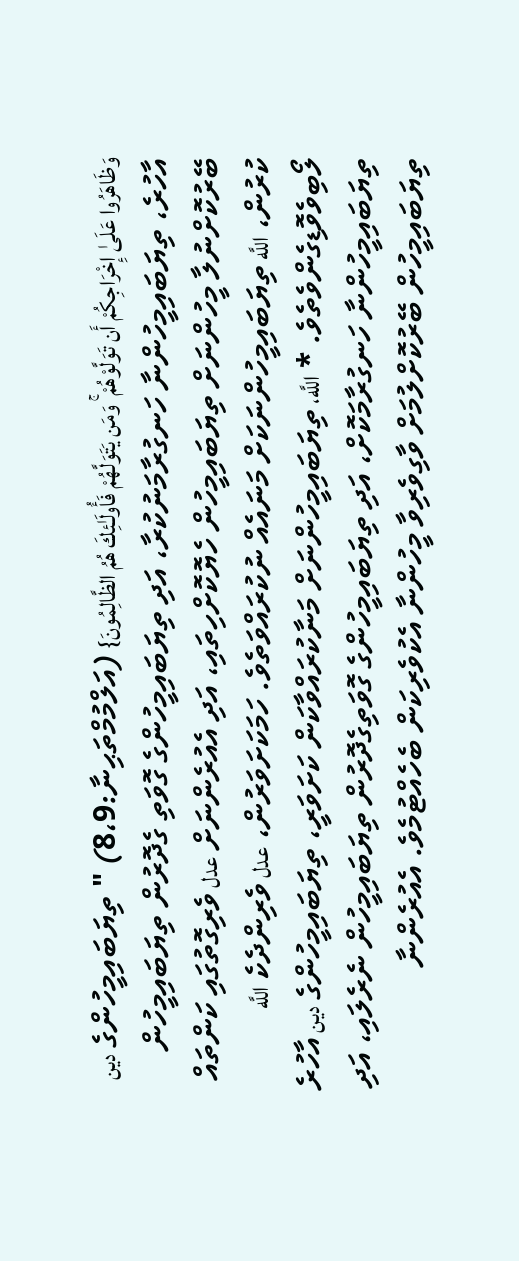وَظَاهَرُ‌وا عَلَىٰ إِخْرَ‌اجِكُمْ أَن تَوَلَّوْهُمْ ۚ وَمَن يَتَوَلَّهُمْ فَأُولَـٰئِكَ هُمُ الظَّالِمُونَ} (އަލްމުމްތަޙިނާ:8،9) " ތިޔަބައިމީހުންގެ دين އާހުރެ، ތިޔަބައިމީހުންނާ ހަނގުރާމަނުކުރާ، އަދި ތިޔަބައިމީހުންގެ ގޮވަތި ގެދޮރުން ތިޔަބައިމީހުން ބޭރުކޮށްނުލާ މީހުންނަށް ތިޔަބައިމީހުން ހެޔޮކޮށްހިތައި، އަދި އެއުރެންނަށް عدل ވެރިގޮތުގައި ކަންތައް ކުރުން، اللَّه ތިޔަބައިމީހުންނަކަށް މަނައެއް ނުކުރައްވަތެވެ. ހަމަކަށަވަރުން، عدل ވެރިންދެކެ اللَّه ލޯބިވެވޮޑިގެންވެތެވެ. * اللَّه، ތިޔަބައިމީހުންނަށް މަނާކުރައްވާކަން ކަށަވަރީ، ތިޔަބައިމީހުންގެ دين އާހުރެ ތިޔަބައިމީހުންނާ ހަނގުރާމަކޮށް، އަދި ތިޔަބައިމީހުންގެ ގޮވަތިގެދޮރުން ތިޔަބައިމީހުން ނެރެލައި، އަދި ތިޔަބައިމީހުން ބޭރުކޮށްލުމަށް ވާގިވެރިވާ މީހުންނާ އެކުވެރިކަން ބެހެއްޓުމެވެ. އެއުރެންނާ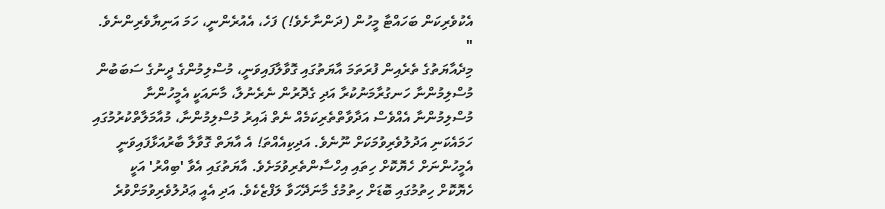އެކުވެރިކަން ބަހައްޓާ މީހުން (ދަންނާށެވެ!) ފަހެ، އެއުރެންނީ، ހަމަ އަނިޔާވެރިންނެވެ. "
މިދެއާޔަތުގެ ތެރެއިން ފުރަތަމަ އާޔަތުގައި ގޮވާލާފައިވަނީ، މުސްލިމުންގެ ދީނުގެ ސަބަބުން މުސްލިމުންނާ ހަނގުރާމަނުކުރާ އަދި ގެދޮރުން ނެރެނުލާ، މާނައަކީ އެމީހުންނާ މުސްލިމުންނާ އެއްވެސް އަދާވާތްތެރިކަމެއް ނެތް ޣައިރު މުސްލިމުންނާ، މުއާމަލާތްކުރުމުގައި ހަމައެކަނި އަދުލުވެރިވުމަކަށް ނޫނެވެ. އަދިކިއެއްތަ! އެ އާޔަތް ގޮވާލާ ބާރުއަޅާފައިވަނީ އެމީހުންނަށް ހެޔޮކޮށް ހިތައި އިހްސާންތެރިވުމަށެވެ. އާޔަތުގައި އެވާ 'ބިއްރު' އަކީ ހެޔޮކޮށް ހިތުމުގައި ބޮޑަށް ހިތުމުގެ މާނަދޭހަވާ ލަފްޒެކެވެ. އަދި އެއީ ޢަދުލުވެރިވުމަށްވުރެ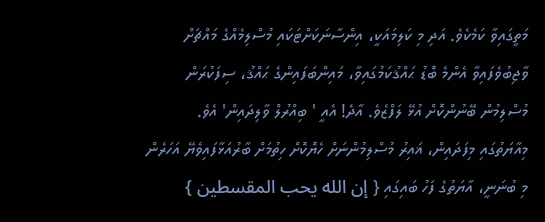މަތީގައިވާ ކަމެކެވެ. އަދި މި ކަލިމައަކީ، އިންސާނަކަށްޓަކައި މުސްލިމެއްގެ މައްޗަށް ވާޖިބުވެފައިވާ އެންމެ ބޮޑު ޙައްޤުކަމުގައިވާ، މައިންބަފައިންގެ ޙައްޤު، ސިފަކުރަން މުސްލިމުން ބޭނުންކޮށް އުޅޭ ލަފްޒެވެ. އާދެ! އެއީ ' ބިއްރުލް ވާލިދައިން' އެވެ.
މިއާޔަތުގައި މިފަދައިން، ޣައިރު މުސްލިމުންނަށް ހެޔޮކޮށް ހިތުމަށް ބާރުއަޅާފައިވެޔޭ އަހަރެން މި ބުނަނީ، އާޔަތުގެ ފަހު ބައިގައި { إن الله يحب المقسطين }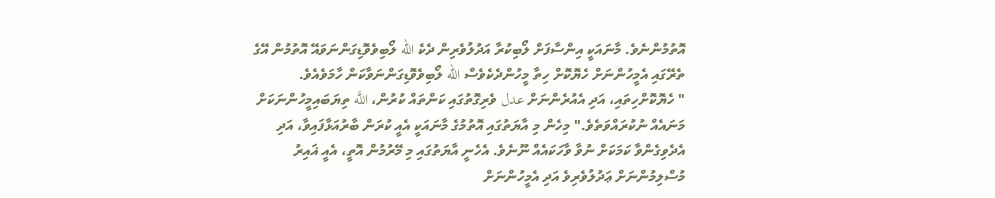އޮތުމުންނެވެ. މާނައަކީ އިންސާފަށް ލޯބިކުރާ އަދުލުވެރިން ދެކެ الله ލޯބިވެވޮޑިގަންނަވައޭ އޮތުމުން އޭގެ ތެރޭގައި އެމީހުންނަށް ހެޔޮކޮށް ހިތާ މީހުންދެކެވެސް الله ލޯބިވެވޮޑިގަންނަވާކަން ހާމަވެއެވެ.
" ހެޔޮކޮށްހިތައި، އަދި އެއުރެންނަށް عدل ވެރިގޮތުގައި ކަންތައް ކުރުން، اللَّه ތިޔަބައިމީހުންނަކަށް މަނައެއް ނުކުރައްވަތެވެ." މިހެން މި އާޔަތުގައި އޮތުމުގެ މާނައަކީ އެއީ ކުރަން ބާރުއަޅާފައިވާ، އަދި އެދެވިގެންވާ ކަމަކަށް ނުވާ ވާހަކައެއް ނޫނެވެ. އެހެނީ އާޔަތުގައި މި މޭރުމުން އޮތީ، އެއީ ޣައިރު މުސްލިމުންނަށް ޢަދުލުވެރިވެ އަދި އެމީހުންނަށް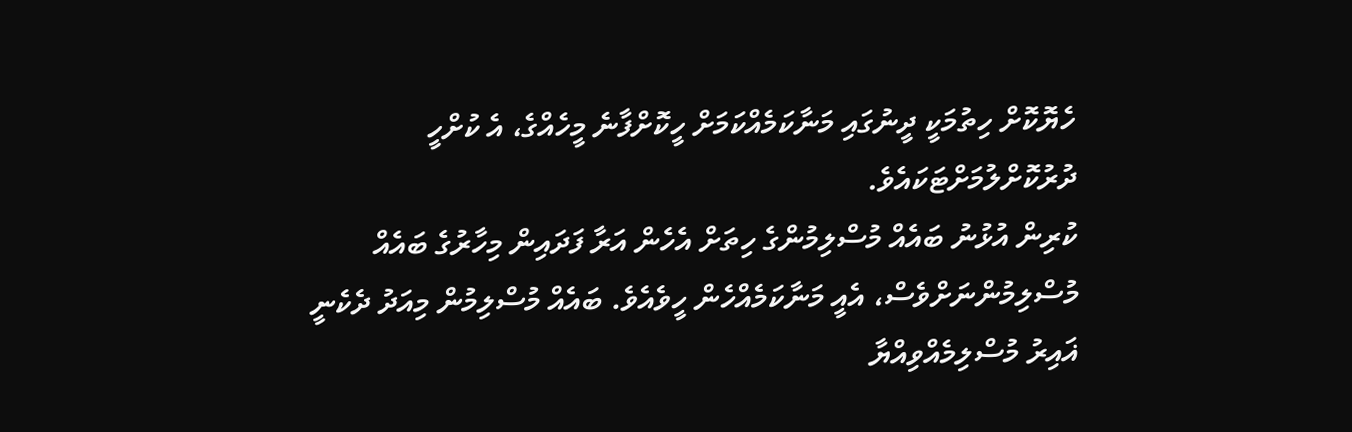ހެޔޮކޮށް ހިތުމަކީ ދީނުގައި މަނާކަމެއްކަމަށް ހީކޮށްފާނެ މީހެއްގެ، އެ ކުށްހީ ދުރުކޮށްލުމަށްޓަކައެވެ.
ކުރިން އުޅުނު ބައެއް މުސްލިމުންގެ ހިތަށް އެހެން އަރާ ފަދައިން މިހާރުގެ ބައެއް މުސްލިމުންނަށްވެސް، އެއީ މަނާކަމެއްހެން ހީވެއެވެ. ބައެއް މުސްލިމުން މިއަދު ދެކެނީ ޣައިރު މުސްލިމެއްވިއްޔާ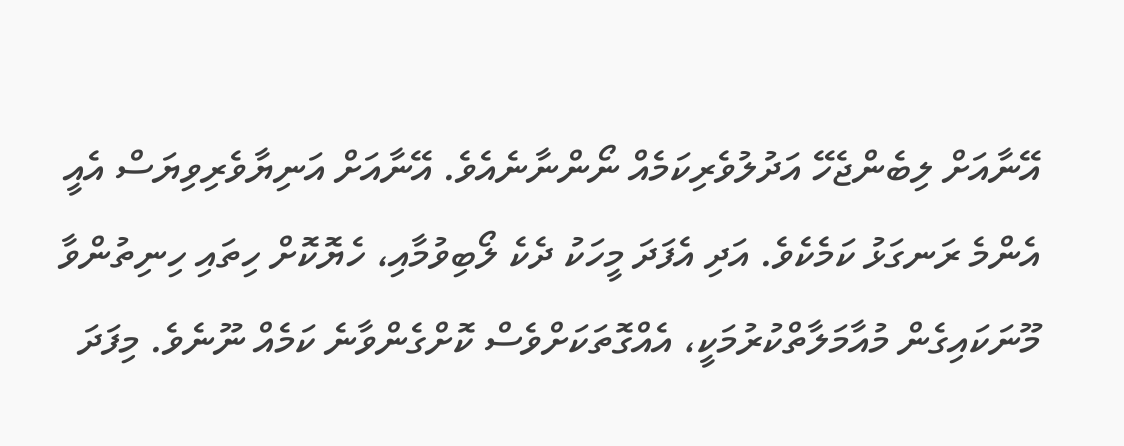އޭނާއަށް ލިބެންޖެހޭ އަދުލުވެރިކަމެއް ނޯންނާނެއެވެ. އޭނާއަށް އަނިޔާވެރިވިޔަސް އެއީ އެންމެ ރަނގަޅު ކަމެކެވެ. އަދި އެފަދަ މީހަކު ދެކެ ލޯބިވުމާއި، ހެޔޮކޮށް ހިތައި ހިނިތުންވާ މޫނަކައިގެން މުއާމަލާތްކުރުމަކީ، އެއްގޮތަކަށްވެސް ކޮށްގެންވާނެ ކަމެއް ނޫނެވެ. މިފަދަ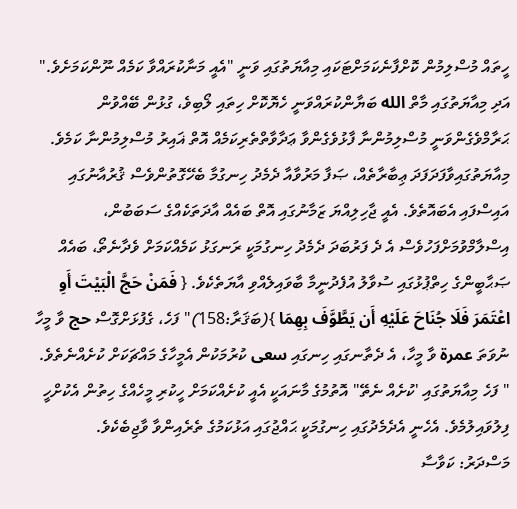ހީތައް މުސްލިމުން ކޮށްފާނެކަމަށްޓަކައި މިއާޔަތުގައި ވަނީ "އެއީ މަނާކުރައްވާ ކަމެއް ނޫންކަމަށެވެ." އަދި މިއާޔަތުގައި މާތް الله ބަޔާންކުރައްވަނީ ހެޔޮކޮށް ހިތައި ލޯބިވެ، ގުޅުން ބޭއްވުން ޙަރާމްވެގެންވަނީ މުސްލިމުންނާ ފާޅުވެގެންވާ ޢަދާވާތްތެރިކަމެއް އޮތް ޣައިރު މުސްލިމުންނާ ކަމެވެ.
މިއާޔަތުގައިވާފަދަފަދަ ޢިބާރާތެއް، ޞަފާ މަރުވާއާ ދެމެދު ހިނގުމާ ބެހޭގޮތުންވެސް ޤުރުއާނުގައި އައިސްފައި އެބައޮތެވެ. އެއީ ޖާހިލިއްޔަ ޒަމާނުގައި އޮތް ބައެއް އާދަތަކެއްގެ ސަބަބުން، އިސްލާމްވުމަށްފަހުވެސް އެ ދެ ފަރުބަދަ ދެމެދު ހިނގުމަކީ ރަނގަޅު ކަމެއްކަމަށް ވެދާނެތޯ، ބައެއް ޞަޙާބީންގެ ހިތްޕުޅުގައި ސުވާލު އުފެދުނީމާ ބާވައިލެއްވި އާޔަތެކެވެ. { فَمَنْ حَجَّ الْبَيْتَ أَوِ اعْتَمَرَ‌ فَلَا جُنَاحَ عَلَيْهِ أَن يَطَّوَّفَ بِهِمَا }(ބަޤަރާ:158)" ފަހެ، ގެފުޅަށްގޮސް حج ވާ މީހާ ނުވަތަ عمرة ވާ މީހާ، އެ ދެތާނގައި ހިނގައި سعى ކުރުމަކުން އެމީހާގެ މައްޗަކަށް ކުށެއްނެތެވެ. " ފަހެ މިއާޔަތުގައި 'ކުށެއް ނެތޭ" އޮތުމުގެ މާނައަކީ އެއީ ކުށެއްކަމަށް ހީކުރި މީހެއްގެ ހިތުން އެކުށްހީ ފިލުވައިލުމެވެ. އެހެނީ އެދެމެދުގައި ހިނގުމަކީ ޙައްޖުގައި އަޅުކަމުގެ ތެރެއިންވާ ވާޖިބެކެވެ.
މަސްދަރު: ކަވާސާ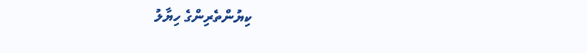ކިޔުންތެރިންގެ ހިޔާލު